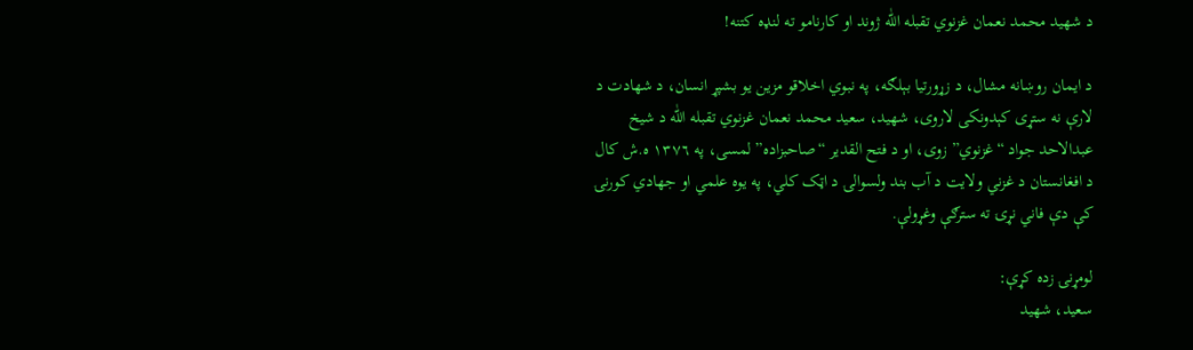د شهید محمد نعمان غزنوي تقبله اللّٰه ژوند او کارنامو ته لنډه کتنه!

د ایمان روښانه مشال، د زړورتیا بېلګه، په نبوي اخلاقو مزین یو بشپړ انسان، د شهادت د لارې نه ستړی کېدونکی لاروی، شهید، سعید محمد نعمان غزنوي تقبله اللّٰه د شیخ عبدالاحد جواد “غزنوي” زوی، او د فتح القدیر “صاحبزاده” لمسی، په ١٣٧٦ ه.ش کال د افغانستان د غزني ولایت د آب بند ولسوالۍ د اټک کلي، په یوه علمي او جهادي کورنۍ کې دې فاني نړۍ ته سترګې وغړولې.

لومړنۍ زده کړې:
سعید، شهید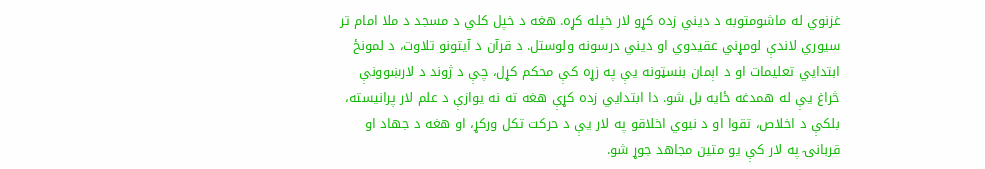غزنوي له ماشومتوبه د دیني زده کړو لار خپله کړه. هغه د خپل کلي د مسجد د ملا امام تر سیوري لاندې لومړني عقیدوي او دیني درسونه ولوستل. د قرآن د آیتونو تلاوت، د لمونځ ابتدایي تعلیمات او د اېمان بنسټونه یې په زړه کې محکم کړل، چې د ژوند د لارښوونې څراغ یې له همدغه ځایه بل شو. دا ابتدایي زده کړې هغه ته نه یوازې د علم لار پرانیسته، بلکې د اخلاص، تقوا او د نبوي اخلاقو په لار یې د حرکت تکل ورکړ، او هغه د جهاد او قربانۍ په لار کې یو متین مجاهد جوړ شو.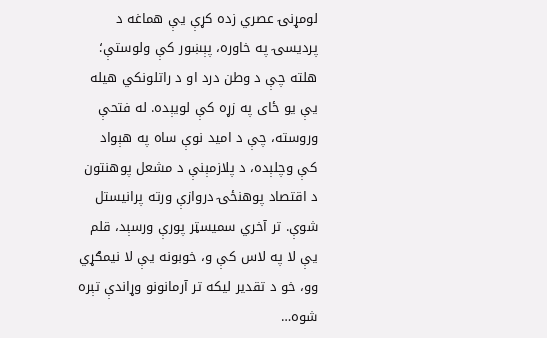لومړنۍ عصري زده کړې یې هماغه د پردیسۍ په خاوره، پېښور کې ولوستې؛ هلته چې د وطن درد او د راتلونکي هیله یې یو ځای په زړه کې لویېده. له فتحې وروسته، چې د امید نوې ساه په هېواد کې وچلېده، د پلازمېنې د مشعل پوهنتون د اقتصاد پوهنځۍ دروازې ورته پرانیستل شوې. تر آخري سمیسټر پورې ورسېد، قلم یې لا په لاس کې و، خوبونه یې لا نیمګړي وو، خو د تقدیر لیکه تر آرمانونو وړاندې تېره شوه…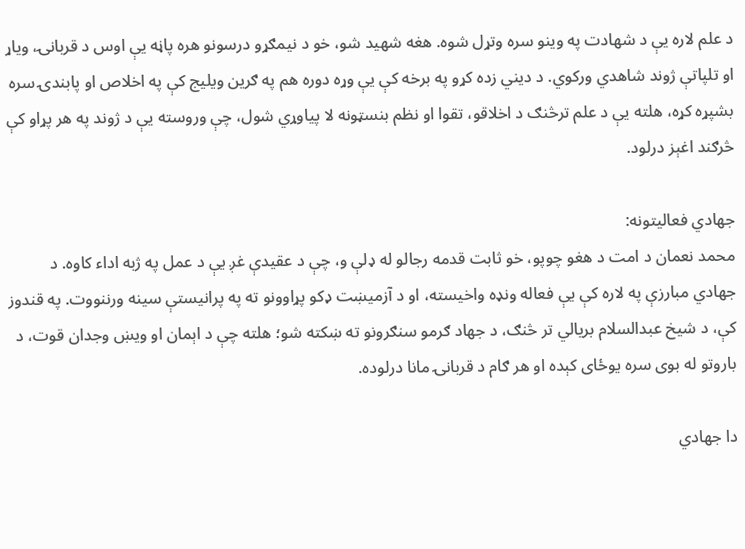د علم لاره یې د شهادت په وینو سره وتړل شوه. هغه شهید شو، خو د نیمګړو درسونو هره پاڼه یې اوس د قربانۍ، ویاړ او تلپاتې ژوند شاهدي ورکوي. د دیني زده کړو په برخه کې یې وړه دوره هم په ګرین ویلیج کې په اخلاص او پابندۍ سره بشپړه کړه، هلته یې د علم ترڅنګ د اخلاقو، تقوا او نظم بنسټونه لا پیاوړي شول، چې وروسته یې د ژوند په هر پړاو کې څرګند اغېز درلود.

جهادي فعالیتونه:
محمد نعمان د امت د هغو چوپو، خو ثابت‌ قدمه رجالو له ډلې و، چې د عقیدې غږ یې د عمل په ژبه اداء کاوه. د جهادي مبارزې په لاره کې یې فعاله ونډه واخیسته، او د آزمیښت ډکو پړاوونو ته په پرانیستې سینه ورننووت. په قندوز کې، د شیخ عبدالسلام بریالي تر څنګ، د جهاد ګرمو سنګرونو ته ښکته شو؛ هلته چې د اېمان او ویښ وجدان قوت، د باروتو له بوی سره یوځای کېده او هر ګام د قربانۍ مانا درلوده.

دا جهادي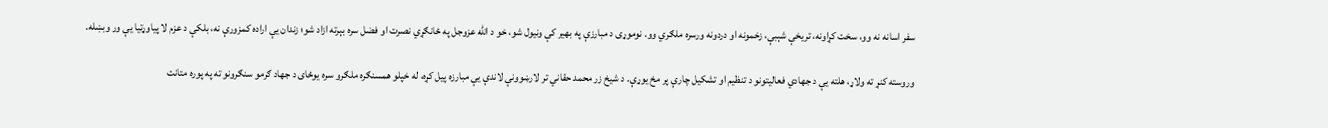سفر اسانه نه وو، سخت کړاونه، تریخې شېبې، زخمونه او دردونه ورسره ملګري وو. نوموړی د مبارزې په بهیر کې ونیول شو، خو د الله عزوجل په ځانګړي نصرت او فضل سره بېرته ازاد شو؛ زندان یې اراده کمزورې نه، بلکې د عزم لا پیاوړتیا یې ور وبښله.

وروسته کنړ ته ولاړ، هلته یې د جهادي فعالیتونو د تنظیم او تشکیل چارې پر مخ یوړې. د شیخ زر محمد حقاني تر لارښوونې لاندې یې مبارزه پیل کړه، له خپلو همسنګره ملګرو سره یوځای د جهاد ګرمو سنګرونو ته په پوره متانت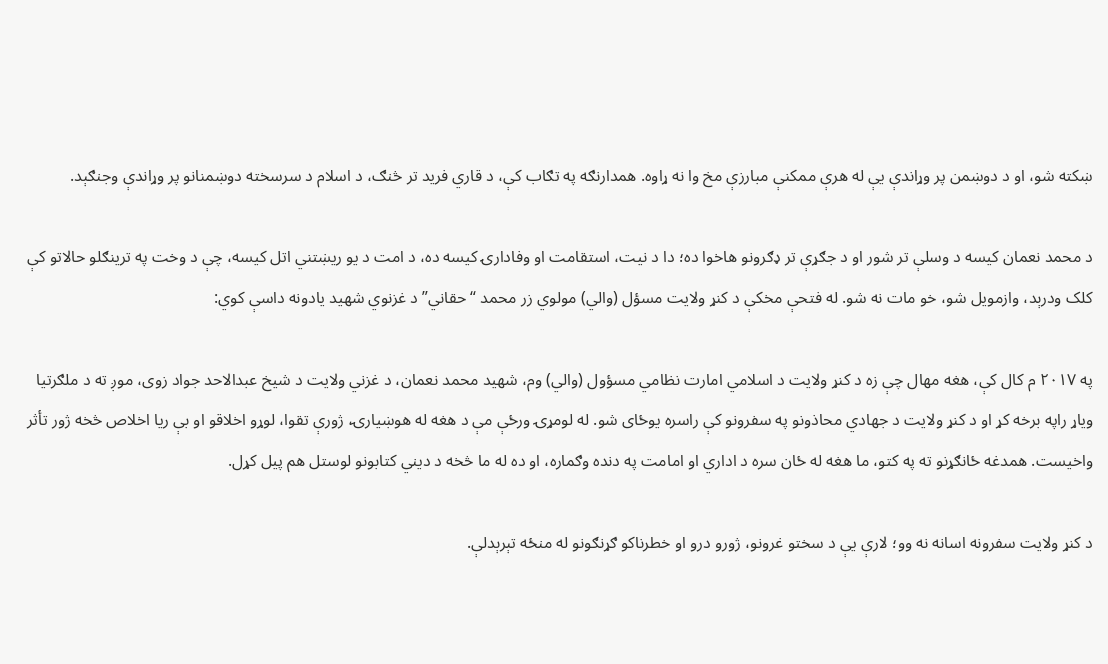ښکته شو، او د دوښمن پر وړاندې یې له هرې ممکنې مبارزې مخ وا نه ړاوه. همدارنګه په تګاب کې، د قاري فرید تر څنګ، د اسلام د سرسخته دوښمنانو پر وړاندې وجنګېد.

د محمد نعمان کیسه د وسلې تر شور او د جګړې تر ډګرونو هاخوا ده؛ دا د نیت، استقامت او وفادارۍ کیسه ده، د امت د یو ریښتني اتل کیسه، چې د وخت په ترینګلو حالاتو کې کلک ودرېد، وازمویل شو، خو مات نه شو. له فتحې مخکې د کنړ ولایت مسؤل (والي) مولوي زر محمد “حقاني” د غزنوي شهید یادونه داسې کوي:

په ۲۰۱۷ م کال کې، هغه مهال چې زه د کنړ ولایت د اسلامي امارت نظامي مسؤول (والي) وم، شهید محمد نعمان، د غزني ولایت د شیخ عبدالاحد جواد زوی، موږ ته د ملګرتیا ویاړ راپه برخه کړ او د کنړ ولایت د جهادي محاذونو په سفرونو کې راسره یوځای شو. له لومړۍ ورځې مې د هغه له هوښیارۍ، ژورې تقوا، لوړو اخلاقو او بې‌ ریا اخلاص څخه ژور تأثر واخیست. همدغه ځانګړنو ته په کتو، ما هغه له ځان سره د اداري او امامت په دنده وګماره، او ده له ما څخه د دیني کتابونو لوستل هم پیل کړل.

د کنړ ولایت سفرونه اسانه نه وو؛ لارې یې د سختو غرونو، ژورو درو او خطرناکو ګړنګونو له منځه تېرېدلې.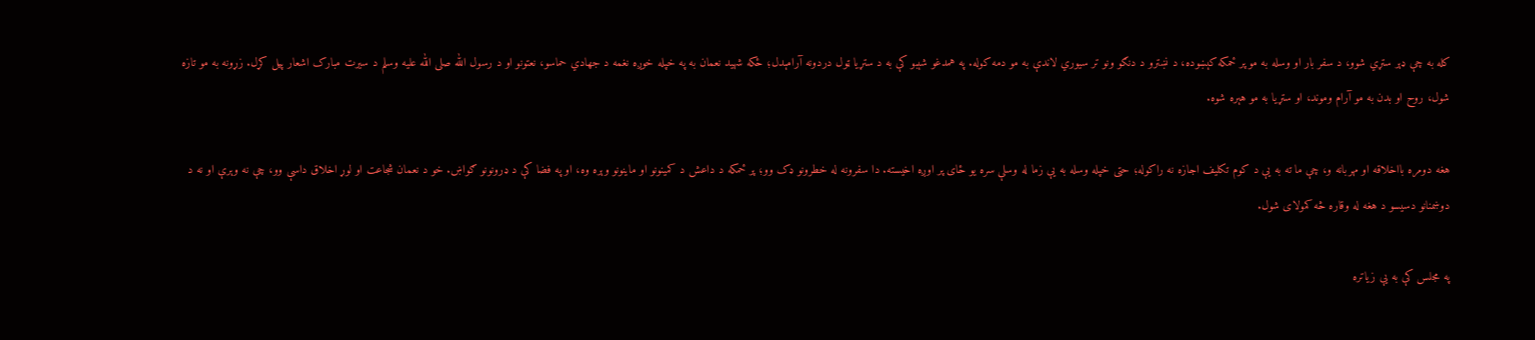کله به چې ډېر ستړي شوو، د سفر بار او وسله به مو پر ځمکه کېښوده، د نښترو د دنګو ونو تر سیوري لاندې به مو دمه کوله. په همدغو شېبو کې به د ستړیا ټول دردونه آرامېدل؛ ځکه شهید نعمان به په خپله خوږه نغمه د جهادي حماسو، نعتونو او د رسول الله صلی الله علیه وسلم د سیرت مبارک اشعار پیل کړل. زړونه به مو تازه شول، روح او بدن به مو آرام وموند، او ستړیا به مو هېره شوه.

هغه دومره بااخلاقه او مهربانه و، چې ما ته به یې د کوم تکلیف اجازه نه راکوله؛ حتی خپله وسله به یې زما له وسلې سره یو ځای پر اوږه اخیسته. دا سفرونه له خطرونو ډک وو؛ پر ځمکه د داعش د کمینونو او ماینونو وېره وه، او په فضا کې د ډرونونو ګواښ. خو د نعمان شجاعت او لوړ اخلاق داسې وو، چې نه وېرې او نه د دوښمنانو دسیسو د هغه له وقاره څه کمولای شول.

په مجلس کې به یې زیاتره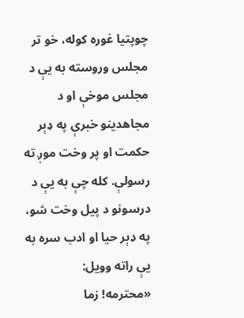چوپتیا غوره کوله، خو تر مجلس وروسته به یې د مجلس موخې او د مجاهدینو خبرې په ډېر حکمت او پر وخت موږ ته رسولې. کله چې به یې د درسونو د پیل وخت شو، په ډېر حیا او ادب سره به یې راته وویل:
«محترمه! زما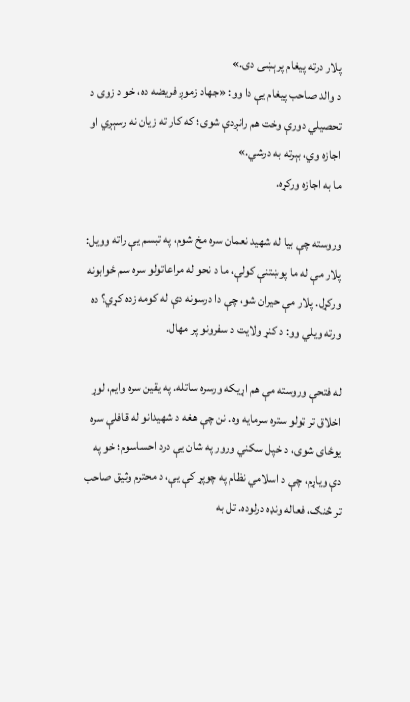پلار درته پیغام پرېښی دی.»
د والد صاحب پیغام یې دا وو: «جهاد زموږ فریضه ده، خو د زوی د تحصیلي دورې وخت هم رانږدې شوی؛ که کار ته زیان نه رسېږي او اجازه وي، بېرته به درشي.»
ما به اجازه ورکړه.

وروسته چې بیا له شهید نعمان سره مخ شوم، په تبسم یې راته وویل: پلار مې له ما پوښتنې کولې، ما د نحو له مراعاتولو سره سم ځوابونه ورکړل. پلار مې حیران شو، چې دا درسونه دې له کومه زده کړي؟ ده ورته ویلي وو: د کنړ ولایت د سفرونو پر مهال.

له فتحې وروسته مې هم اړیکه ورسره ساتله. په یقین سره وایم، لوړ اخلاق تر ټولو ستره سرمایه وه. نن چې هغه د شهیدانو له قافلې سره یوځای شوی، د خپل سکني ورور په شان یې درد احساسوم؛ خو په دې ویاړم، چې د اسلامي نظام په چوپړ کې یې، د محترم وثیق صاحب تر څنګ، فعاله ونډه درلوده. تل به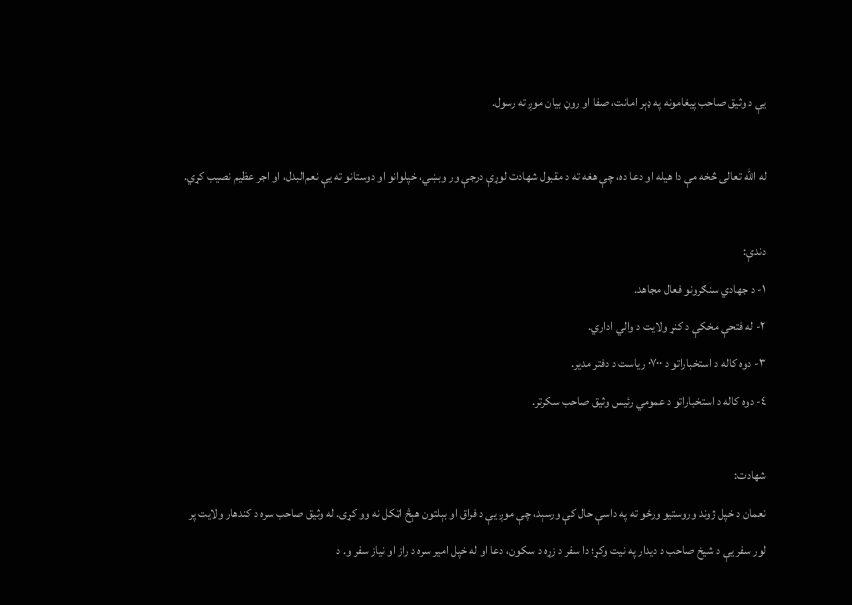یې د وثیق صاحب پیغامونه په ډېر امانت، صفا او روڼ بیان موږ ته رسول.

له الله تعالی څخه مې دا هیله او دعا ده، چې هغه ته د مقبول شهادت لوړې درجې ور وبښي، خپلوانو او دوستانو ته یې نعم‌البدل، او اجر عظیم نصیب کړي.

دندې:
١- د جهادي سنګرونو فعال مجاهد.
٢- له فتحې مخکې د کنړ ولایت د والي اداري.
٣- دوه کاله د استخباراتو د ۰۷۰۰ ریاست د دفتر مدیر.
٤- دوه کاله د استخباراتو د عمومي رئیس وثیق صاحب سکرتر.

شهادت:
نعمان د خپل ژوند وروستیو ورځو ته په داسې حال کې ورسېد، چې موږ یې د فراق او بېلتون هېڅ اټکل نه وو کړی. له وثیق صاحب سره د کندهار ولایت پر لور سفر یې د شیخ صاحب د دیدار په نیت وکړ؛ دا سفر د زړه د سکون، دعا او له خپل امیر سره د راز او نیاز سفر و. د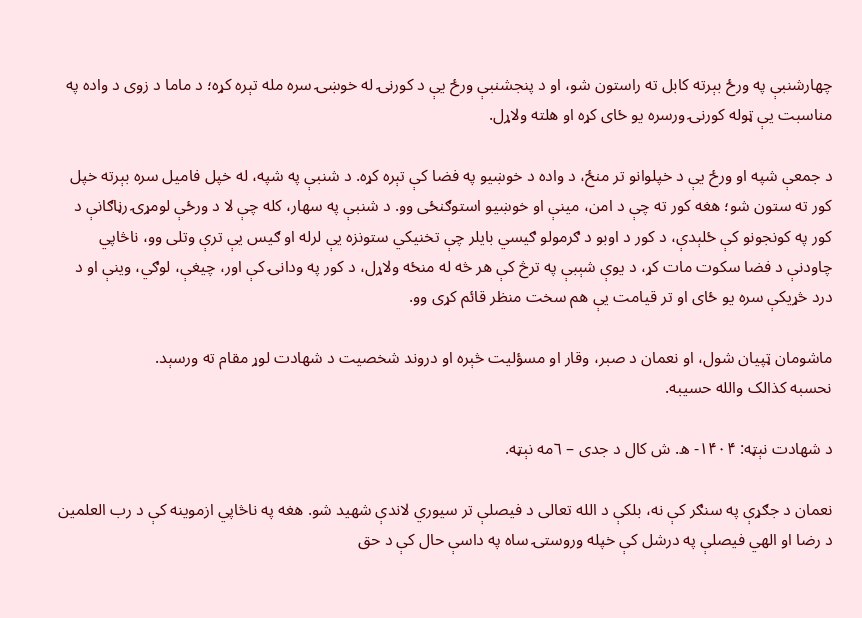چهارشنبې په ورځ بېرته کابل ته راستون شو، او د پنجشنبې ورځ یې د کورنۍ له خوښۍ سره مله تېره کړه؛ د ماما د زوی د واده په مناسبت یې ټوله کورنۍ ورسره یو ځای کړه او هلته ولاړل.

د جمعې شپه او ورځ یې د خپلوانو تر منځ، د واده د خوښیو په فضا کې تېره کړه. د شنبې په شپه، له خپل فامیل سره بېرته خپل کور ته ستون شو؛ هغه کور ته چې د امن، مینې او خوښیو استوګنځی وو. د شنبې په سهار، کله چې لا د ورځې لومړۍ رڼاګانې د کور په کونجونو کې ځلېدې، د کور د اوبو د ګرمولو ګیسي بایلر چې تخنیکي ستونزه یې لرله او ګیس یې ترې وتلی وو، ناڅاپي چاودنې د فضا سکوت مات کړ، د یوې شېبې په ترڅ کې هر څه له منځه ولاړل، د کور په ودانۍ کې اور، چیغې، لوګي، وینې او د درد څړیکې سره یو ځای او تر قیامت یې هم سخت منظر قائم کړی وو.

ماشومان ټپیان شول، او نعمان د صبر، وقار او مسؤلیت څېره او دروند شخصیت د شهادت لوړ مقام ته ورسېد.
نحسبه کذالک والله حسیبه.

د شهادت نېټه: ۱۴۰۴- ه. ش کال د جدی – ٦مه نېټه.

نعمان د جګړې په سنګر کې نه، بلکې د الله تعالی د فیصلې تر سیوري لاندې شهید شو. هغه په ناڅاپي ازموینه کې د رب العلمین د رضا او الهي فیصلې په درشل کې خپله وروستۍ ساه په داسې حال کې د حق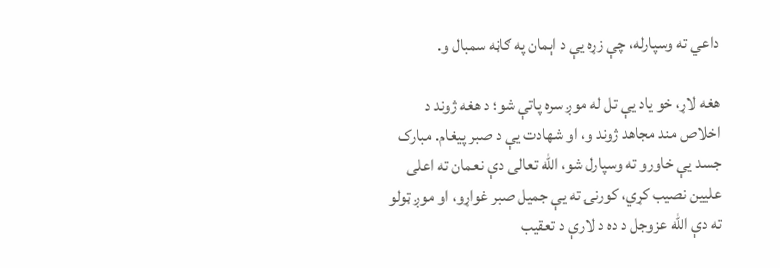داعي ته وسپارله، چې زړه یې د اېمان په ګاڼه سمبال و.

هغه لاړ، خو یاد یې تل له موږ سره پاتې شو؛ د هغه ژوند د اخلاص مند مجاهد ژوند و، او شهادت یې د صبر پیغام. مبارک جسد یې خاورو ته وسپارل شو، الله تعالی دې نعمان ته اعلی علیین نصیب کړي، کورنۍ ته یې جمیل صبر غواړو، او موږ ټولو ته دې الله عزوجل د ده د لارې د تعقیب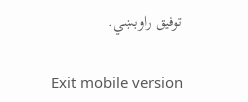توفیق راوبښي.

Exit mobile version